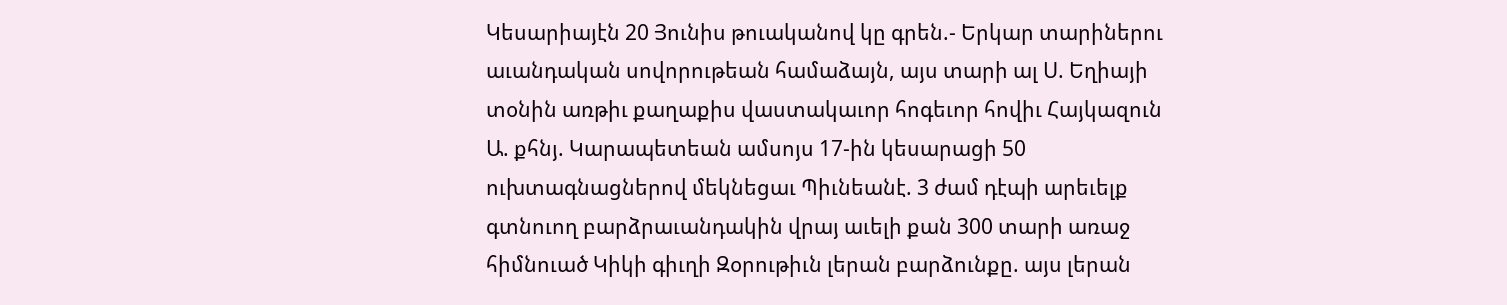Կեսարիայէն 20 Յունիս թուականով կը գրեն.- Երկար տարիներու աւանդական սովորութեան համաձայն, այս տարի ալ Ս. Եղիայի տօնին առթիւ քաղաքիս վաստակաւոր հոգեւոր հովիւ Հայկազուն Ա. քհնյ. Կարապետեան ամսոյս 17-ին կեսարացի 50 ուխտագնացներով մեկնեցաւ Պիւնեանէ. 3 ժամ դէպի արեւելք գտնուող բարձրաւանդակին վրայ աւելի քան 300 տարի առաջ հիմնուած Կիկի գիւղի Զօրութիւն լերան բարձունքը. այս լերան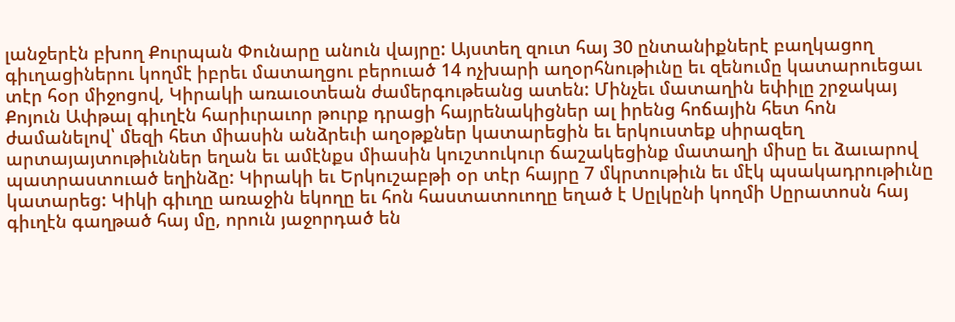լանջերէն բխող Քուրպան Փունարը անուն վայրը: Այստեղ զուտ հայ 30 ընտանիքներէ բաղկացող
գիւղացիներու կողմէ իբրեւ մատաղցու բերուած 14 ոչխարի աղօրհնութիւնը եւ զենումը կատարուեցաւ տէր հօր միջոցով, Կիրակի առաւօտեան ժամերգութեանց ատեն: Մինչեւ մատաղին եփիլը շրջակայ Քոյուն Ափթալ գիւղէն հարիւրաւոր թուրք դրացի հայրենակիցներ ալ իրենց հոճային հետ հոն ժամանելով՝ մեզի հետ միասին անձրեւի աղօթքներ կատարեցին եւ երկուստեք սիրազեղ արտայայտութիւններ եղան եւ ամէնքս միասին կուշտուկուր ճաշակեցինք մատաղի միսը եւ ձաւարով պատրաստուած եղինձը: Կիրակի եւ Երկուշաբթի օր տէր հայրը 7 մկրտութիւն եւ մէկ պսակադրութիւնը կատարեց: Կիկի գիւղը առաջին եկողը եւ հոն հաստատուողը եղած է Սըլկընի կողմի Սըրատոսն հայ գիւղէն գաղթած հայ մը, որուն յաջորդած են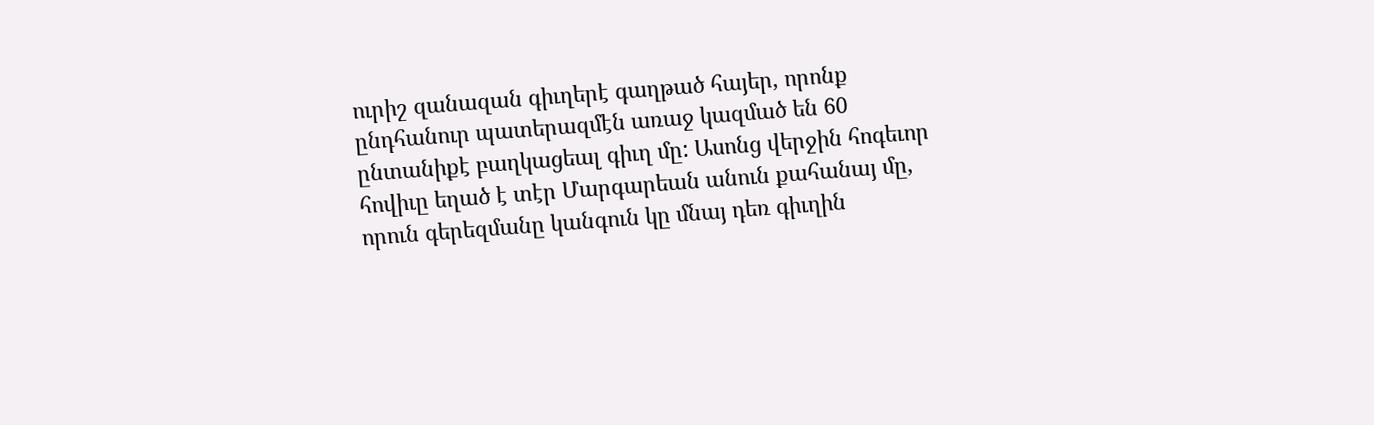ուրիշ զանազան գիւղերէ գաղթած հայեր, որոնք ընդհանուր պատերազմէն առաջ կազմած են 60 ընտանիքէ բաղկացեալ գիւղ մը: Ասոնց վերջին հոգեւոր հովիւը եղած է տէր Մարգարեան անուն քահանայ մը, որուն գերեզմանը կանգուն կը մնայ դեռ գիւղին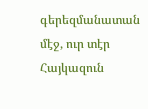գերեզմանատան մէջ, ուր տէր Հայկազուն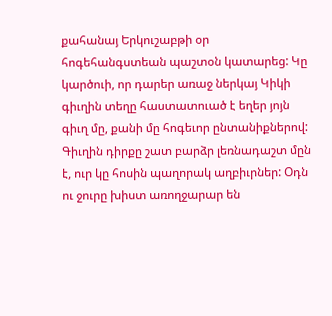քահանայ Երկուշաբթի օր հոգեհանգստեան պաշտօն կատարեց: Կը կարծուի, որ դարեր առաջ ներկայ Կիկի գիւղին տեղը հաստատուած է եղեր յոյն գիւղ մը, քանի մը հոգեւոր ընտանիքներով: Գիւղին դիրքը շատ բարձր լեռնադաշտ մըն է, ուր կը հոսին պաղորակ աղբիւրներ: Օդն ու ջուրը խիստ առողջարար են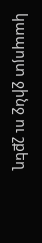կապոյտ ջինջ ու շքեղ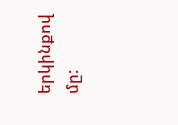երկինքով մը: